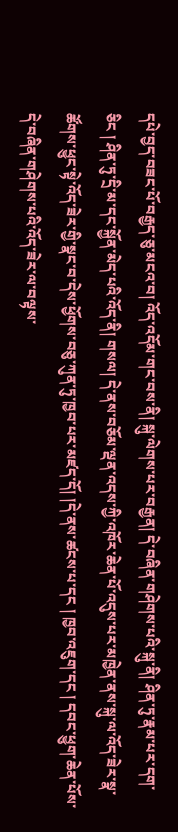དཔེ་བྱད་བཟང་པོ་བརྒྱད་ཅུ་མངའ་བ། འོད་འདོམ་གང་བས་ནི། སྐུ་ལེགས་པར་བརྒྱན། དེ་བཞིན་གཤེགས་པའི་སྐུ་ནི། ཤིན་ཏུ་རྣམ་པར་དག་ཅིང ། ཤིན་ཏུ་དྲི་མ་དང་སྐྱོན་མེད་པའི་འོད་ནི། གསལ། དེ་ནས་བཅོམ་ལྡན་འདས་ཀྱི་འཁོར་ཆེན་པོ་འདུས་པར་མཁྱེན་ནས་སྐུ་ལ་འོད་ཟེར་སྣ་ཚོགས་ཕྱུང་སྟེ་འོད་ཟེར་གྱི་སྣང་བ་དེས་ཕྱོགས་བཅུ་ཀུན་ཏུ་ཁྱབ་པར་མཛད་དོ། །དེ་ནས་ཚངས་པ་དང ། ཁྱབ་འཇུག་དང ། དབང་ཕྱུག་ཆེན་པོས་དེ་བཞིན་གཤེགས་པའི་འོད་ཟེར་ལ་བལྟས་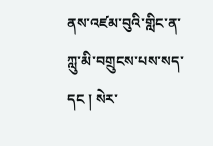ནས་འཛམ་བུའི་གླིང་ན་ཀླུ་མི་བགྲུངས་པས་སད་དང ། སེར་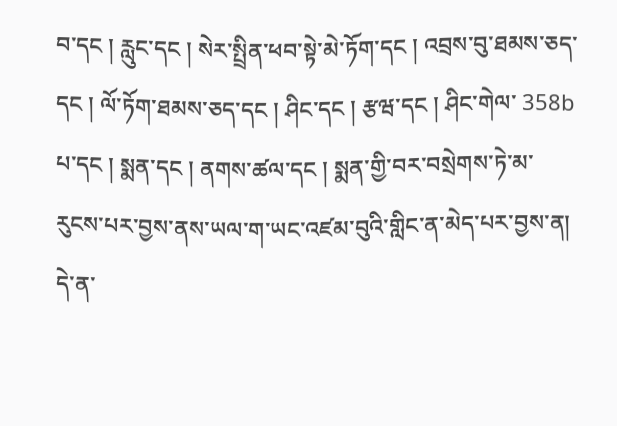བ་དང ། རླུང་དང ། སེར་སྤྲིན་ཕབ་སྟེ་མེ་ཏོག་དང ། འབྲས་བུ་ཐམས་ཅད་དང ། ལོ་ཏོག་ཐམས་ཅད་དང ། ཤིང་དང ། རྩཝ་དང ། ཤིང་གེལ་ 358b པ་དང ། སྨན་དང ། ནགས་ཚལ་དང ། སྨན་གྱི་བར་བསྲེགས་ཏེ་མ་རུངས་པར་བྱས་ནས་ཡལ་ག་ཡང་འཛམ་བུའི་གླིང་ན་མེད་པར་བྱས་ན། དེ་ན་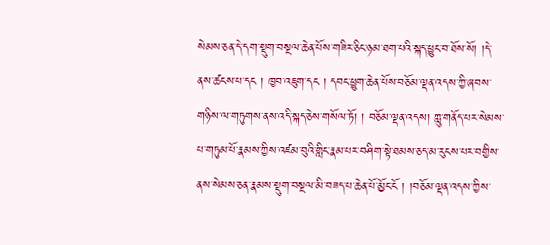སེམས་ཅན་དེ་དག་སྡུག་བསྔལ་ཆེན་པོས་གཟིར་ཅིང་ཉམ་ཐག་པའི་སྐད་ཕྱུང་བ་ཐོས་སོ། །དེ་ནས་ཚངས་པ་དང ། ཁྱབ་འཇུག་དང ། དབང་ཕྱུག་ཆེན་པོས་བཅོམ་ལྡན་འདས་ཀྱི་ཞབས་གཉིས་ལ་གཏུགས་ནས་འདི་སྐད་ཅེས་གསོལ་ཏོ། ། བཅོམ་ལྡན་འདས། ཀླུ་གནོད་པར་སེམས་པ་གཏུམ་པོ་རྣམས་ཀྱིས་འཛམ་བུའི་གླིང་རྣམ་པར་བཤིག་སྟེ་ཐམས་ཅད་མ་རུངས་པར་བགྱིས་ནས་སེམས་ཅན་རྣམས་སྡུག་བསྔལ་མི་བཟད་པ་ཆེན་པོ་མྱོང་ངོ ། །བཅོམ་ལྡན་འདས་ཀྱིས་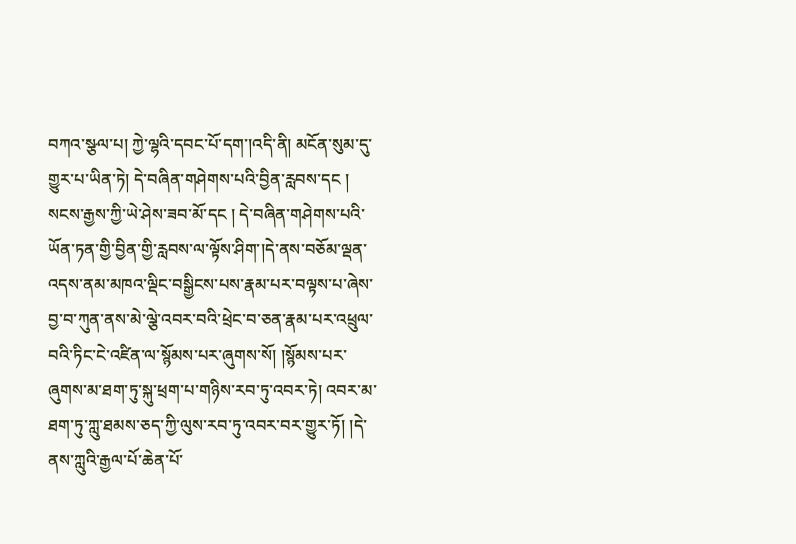བཀའ་སྩལ་པ། ཀྱེ་ལྷའི་དབང་པོ་དག་།འདི་ནི། མངོན་སུམ་དུ་གྱུར་པ་ཡིན་ཏེ། དེ་བཞིན་གཤེགས་པའི་བྱིན་རླབས་དང ། སངས་རྒྱས་ཀྱི་ཡེ་ཤེས་ཟབ་མོ་དང ། དེ་བཞིན་གཤེགས་པའི་ཡོན་ཏན་གྱི་བྱིན་གྱི་རླབས་ལ་ལྟོས་ཤིག་།དེ་ནས་བཅོམ་ལྡན་འདས་ནམ་མཁའ་ལྡིང་བསྒྱིངས་པས་རྣམ་པར་བལྟས་པ་ཞེས་བྱ་བ་ཀུན་ནས་མེ་ལྕེ་འབར་བའི་ཕྲེང་བ་ཅན་རྣམ་པར་འཕྲུལ་བའི་ཏིང་ངེ་འཛིན་ལ་སྙོམས་པར་ཞུགས་སོ། །སྙོམས་པར་ཞུགས་མ་ཐག་ཏུ་སྐུ་ཕྲག་པ་གཉིས་རབ་ཏུ་འབར་ཏེ། འབར་མ་ཐག་ཏུ་ཀླུ་ཐམས་ཅད་ཀྱི་ལུས་རབ་ཏུ་འབར་བར་གྱུར་ཏོ། །དེ་ནས་ཀླུའི་རྒྱལ་པོ་ཆེན་པོ་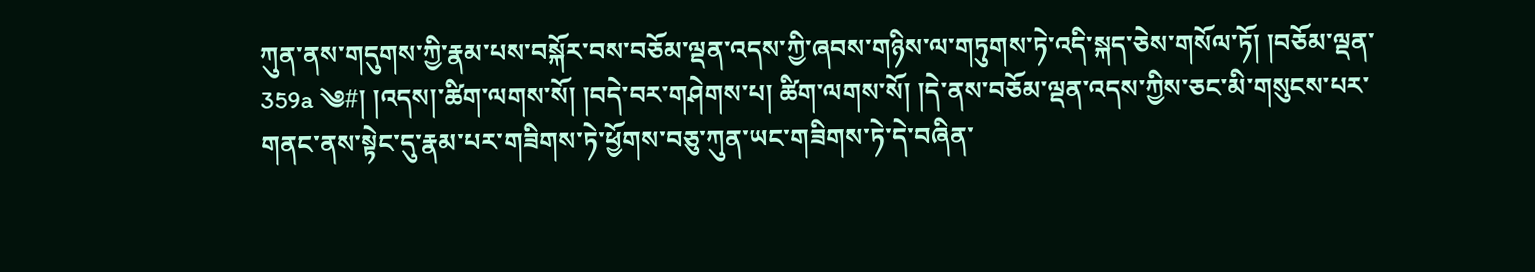ཀུན་ནས་གདུགས་ཀྱི་རྣམ་པས་བསྐོར་བས་བཅོམ་ལྡན་འདས་ཀྱི་ཞབས་གཉིས་ལ་གཏུགས་ཏེ་འདི་སྐད་ཅེས་གསོལ་ཏོ། །བཅོམ་ལྡན་ 359a ༄#། །འདས།་ཚིག་ལགས་སོ། །བདེ་བར་གཤེགས་པ། ཚིག་ལགས་སོ། །དེ་ནས་བཅོམ་ལྡན་འདས་ཀྱིས་ཅང་མི་གསུངས་པར་གནང་ནས་སྟེང་དུ་རྣམ་པར་གཟིགས་ཏེ་ཕྱོགས་བཅུ་ཀུན་ཡང་གཟིགས་ཏེ་དེ་བཞིན་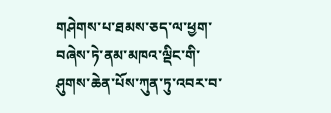གཤེགས་པ་ཐམས་ཅད་ལ་ཕྱག་བཞེས་ཏེ་ནམ་མཁའ་ལྡིང་གི་ཤུགས་ཆེན་པོས་ཀུན་ཏུ་འབར་བ་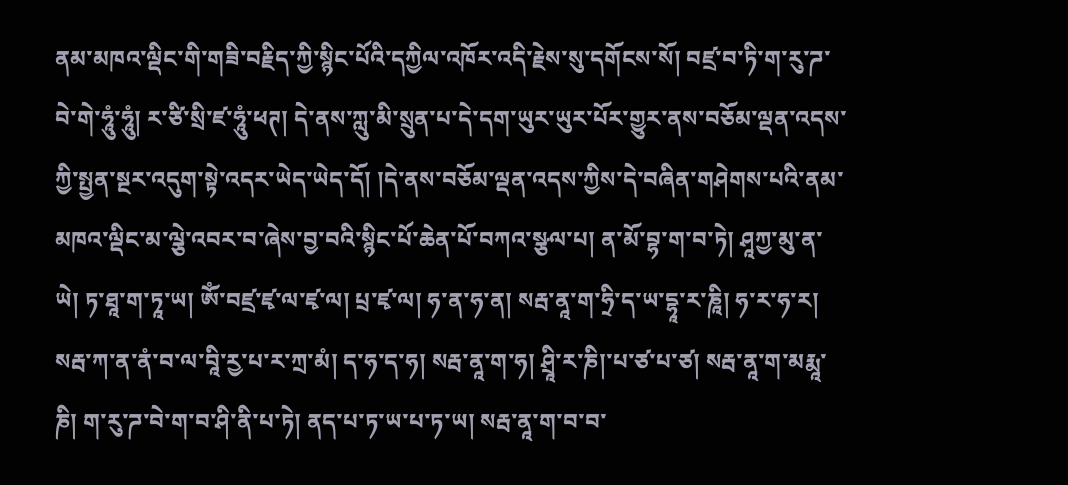ནམ་མཁའ་ལྡིང་གི་གཟི་བརྗིད་ཀྱི་སྙིང་པོའི་དཀྱིལ་འཁོར་འདི་རྗེས་སུ་དགོངས་སོ། བཛྲ་བ་ཏི་ག་རུ་ཌ་བེ་གེ་ཧཱུཾ་ཧཱུཾ། ར་ཙི་སྲི་ཛ་ཧཱུཾ་ཕཊ། དེ་ནས་ཀླུ་མི་སྲུན་པ་དེ་དག་ཡུར་ཡུར་པོར་གྱུར་ནས་བཅོམ་ལྡན་འདས་ཀྱི་སྤྱན་སྔར་འདུག་སྟེ་འདར་ཡེད་ཡེད་དོ། །དེ་ནས་བཅོམ་ལྡན་འདས་ཀྱིས་དེ་བཞིན་གཤེགས་པའི་ནམ་མཁའ་ལྡིང་མ་ལྕེ་འབར་བ་ཞེས་བྱ་བའི་སྙིང་པོ་ཆེན་པོ་བཀའ་སྩལ་པ། ན་མོ་བྷ་ག་བ་ཏེ། ཤཱཀྱ་མུ་ན་ཡེ། ཏ་ཐཱ་ག་ཏཱ་ཡ། ཨོཾ་བཛྲ་ཛྭ་ལ་ཛྭ་ལ། པྲ་ཛྭ་ལ། ཧ་ན་ཧ་ན། སརྦ་ནཱ་ག་ཧྲི་ད་ཡ་དྷཱ་ར་ཎཱི། ཧ་ར་ཧ་ར། སརྦ་ཀ་ན་ནཾ་བ་ལ་བཱི་རྱ་པ་ར་ཀྲ་མཾ། ད་ཧ་ད་ཧ། སརྦ་ནཱ་ག་ཧ། ཤྲཱི་ར་ཎི།་པ་ཙ་པ་ཙ། སརྦ་ནཱ་ག་མརྨཱ་ཎི། ག་རུ་ཌ་བེ་ག་བ་ཤི་ནི་པ་ཏེ། ནད་པ་ཏ་ཡ་པ་ཏ་ཡ། སརྦ་ནཱ་ག་བ་བ་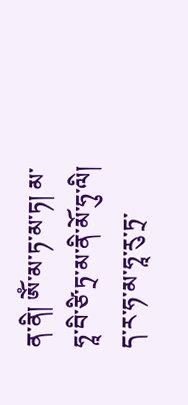ན་ནི། ཨོཾ་མ་ཏ་མ་ཏ། མ་ཧཱ་བི་ཙི་ཏྲ་མ་ནི་མོ་ཧུ་ལི། ད་ར་ཧ་མ་ཧཱ་རུ་ཏྲ་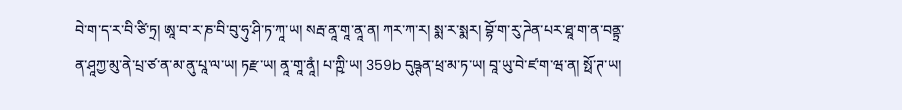བེ་ག་ད་ར་བི་ཙི་ཏྲ། ཨཱ་བ་ར་ཎ་བི་བུ་ཧུ་ཤི་ཏ་ཀཱ་ཡ། སརྦ་ནཱ་གཱ་ནཱ་ན། ཀར་ཀ་ར། སྨ་ར་སྨར། བྷོ་ག་རུ་ཌེན་པར་ཐཱ་ག་ན་བནྟྲ་ན་ཤཱཀྱ་མུ་ནེ་པྲ་ཙ་ན་མ་ནུ་པཱ་ལ་ཡ། ཏརྫ་ཡ། ནཱ་གཱ་ནཱཾ། པ་ཀྵི་ཡ། 359b དུཥྚན་ཕྲ་མ་ཏ་ཡ། བཱ་ཡུ་བེ་ཛ་ག་ཝ་ན། སྥོ་ཊ་ཡ།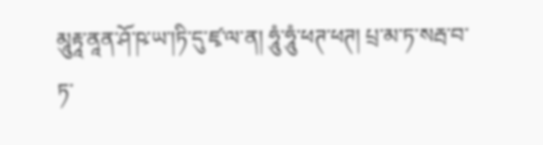མཱུརྟཱ་ནཱན་ཤོ་ཥ་ཡ་།ཏི་དུ་ཛྭ་ལ་ན། ཧཱུཾ་ཧཱུཾ་ཕཊ་ཕཊ། པྲ་མ་ཏ་སརྦ་བ་ཏ་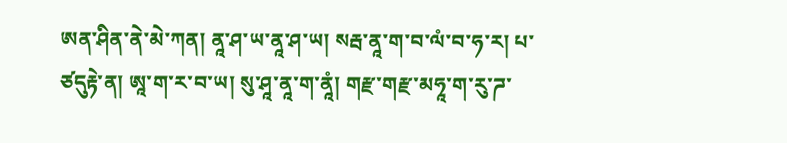ཨན་ཤིན་ནེ་མེ་ཀན། ནཱ་ཤ་ཡ་ནཱ་ཤ་ཡ། སརྦ་ནཱ་ག་བ་ལཾ་བ་ཧ་ར། པ་ཙདུརྟེ་ན། ཨཱ་ག་ར་བ་ཡ། སུ་ཤཱ་ནཱ་ག་ནཱཾ། གརྫ་གརྫ་མཧཱ་ག་རུ་ཌ་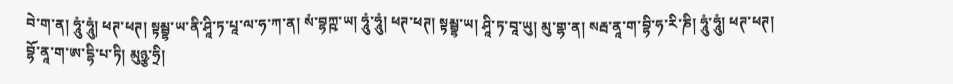བེ་ག་ན། ཧཱུཾ་ཧཱུཾ། ཕཊ་ཕཊ། སྟམྦྷ་ཡ་ནི་ཤཱི་ཏ་པཱ་ལ་ཧ་ཀ་ན། སཾ་བྷཀྵ་ཡ། ཧཱུཾ་ཧཱུཾ། ཕཊ་ཕཊ། སྟམྦྷ་ཡ། ཤཱི་ཏ་བཱ་ཡུ། མུ་གྷ་ན། སརྦ་ནཱ་ག་བྷི་ཧ་རི་ཎི། ཧཱུཾ་ཧཱུཾ། ཕཊ་ཕཊ། བྷོ་ནཱ་ག་ཨ་དྷི་པ་ཏི། མུཉྩ་ཧྲི།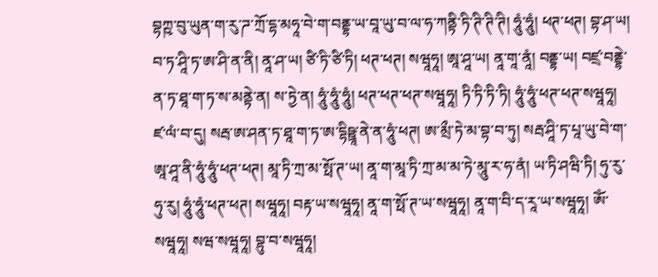བྷཀྵ་བུ་ཡུན་ག་རུ་ཌ་ཀྲོ་དྷ་མཧཱ་བེ་ག་བནྡྷ་ཡ་བཱ་ཡུ་བ་ལ་ཧ་ཀནྟི་ཏི་ཊི་ཊི་ཊི། ཧཱུཾ་ཧཱུཾ། ཕཊ་ཕཊ། བྷ་ཤ་ཡ། བ་ཏ་ཤཱི་ཏ་ཨ་ཤི་ན་ནི། ནཱ་ཤ་ཡ། ཙི་ཏི་ཙི་ཏི། ཕཊ་ཕཊ། སཝཱཧཱ། ཨཱ་ཤཱ་ཡ། ནཱ་གཱ་ནཱཾ། བནྡྷ་ཡ། བཛྲ་བནྡྷེ་ན་ཏ་ཐཱ་ག་ཏ་ས་མནྟེ་ན། ས་ཏྱེ་ན། ཧཱུཾ་ཧཱུཾ་ཧཱུཾ། ཕཊ་ཕཊ་ཕཊ་སཝཱཧཱ། ཏི་ཏི་ཏི་ཏི། ཧཱུཾ་ཧཱུཾ་ཕཊ་ཕཊ་སཝཱཧཱ། ཛ་ལཾ་བ་དུ། སརྦ་ཨ་ཤན་ཏ་ཐཱ་ག་ཏ་ཨ་དྷིཥྛཱ་ནེ་ན་ཧཱུཾ་ཕཊ། ཨ་མྲྀ་ཏེ་མ་བྷ་བ་ཏུ། སརྦ་ཤཱི་ཏ་པཱ་ཡུ་བེ་ག་ཨཱ་ཤཱ་ནི་ཧཱུཾ་ཧཱུཾ་ཕཊ་ཕཊ། མཱ་ཏི་ཀྲ་མ་སྥོ་ཊ་ཡ། ནཱ་ག་མཱ་ཏི་ཀྲ་མ་མ་ཏེ་མཱུ་ར་ཧ་ནཾ། ཡ་ཏི་ཤཝི་ཏི། ཧུ་རུ་ཧུ་རུ། ཧཱུཾ་ཧཱུཾ་ཕཊ་ཕཊ། སཝཱཧཱ། བརྟ་ཡ་སཝཱཧཱ། ནཱ་ག་སྥོ་ཊ་ཡ་སཝཱཧཱ། ནཱ་ག་བི་ད་རཱ་ཡ་སཝཱཧཱ། ཨོཾ་སཝཱཧཱ། སཝ་སཝཱཧཱ། བྷུ་བ་སཝཱཧཱ།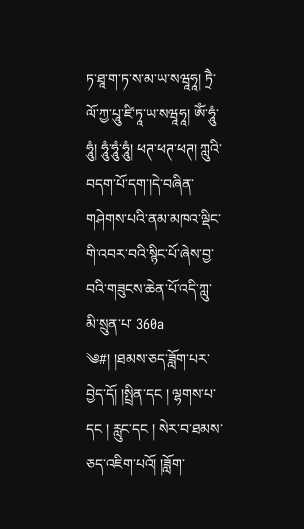ཏ་ཐཱ་ག་ཏ་ས་མ་ཡ་སཝཱཧཱ། ཏྲཻ་ལོ་ཀྱ་པཱུ་ཛི་ཏཱ་ཡ་སཝཱཧཱ། ཨོཾ་ཧཱུཾ་ཧཱུཾ། ཧཱུཾ་ཧཱུཾ་ཧཱུཾ། ཕཊ་ཕཊ་ཕཊ། ཀླུའི་བདག་པོ་དག་།དེ་བཞིན་གཤེགས་པའི་ནམ་མཁའ་ལྡིང་གི་འབར་བའི་སྙིང་པོ་ཞེས་བྱ་བའི་གཟུངས་ཆེན་པོ་འདི་ཀླུ་མི་སྲུན་པ་ 360a ༄#། །ཐམས་ཅད་ཟློག་པར་བྱེད་དོ། །སྤྲིན་དང ། ལྷགས་པ་དང ། རླུང་དང ། སེར་བ་ཐམས་ཅད་འཇིག་པའོ། །ཟློག་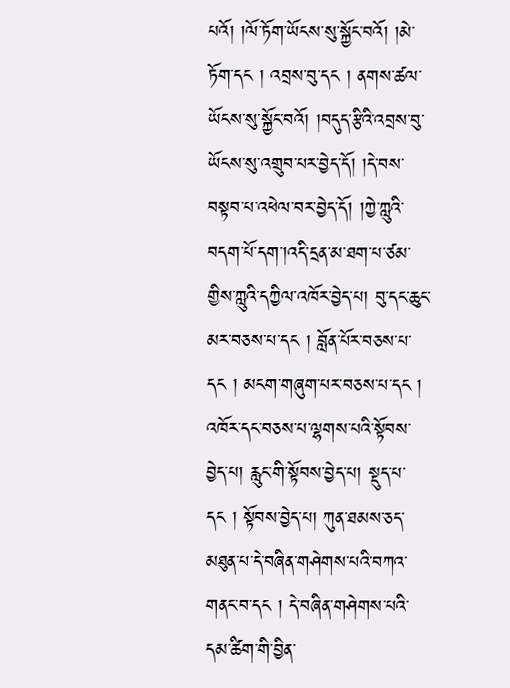པའོ། །ལོ་ཏོག་ཡོངས་སུ་སྐྱོང་བའོ། །མེ་ཏོག་དང ། འབྲས་བུ་དང ། ནགས་ཚལ་ཡོངས་སུ་སྐྱོང་བའོ། །བདུད་རྩིའི་འབྲས་བུ་ཡོངས་སུ་འགྲུབ་པར་བྱེད་དོ། །དེ་བས་བསྟབ་པ་འཕེལ་བར་བྱེད་དོ། །ཀྱེ་ཀླུའི་བདག་པོ་དག་།འདི་དྲན་མ་ཐག་པ་ཙམ་གྱིས་ཀླུའི་དཀྱིལ་འཁོར་བྱེད་པ། བུ་དང་ཆུང་མར་བཅས་པ་དང ། བློན་པོར་བཅས་པ་དང ། མངག་གཞུག་པར་བཅས་པ་དང ། འཁོར་དང་བཅས་པ་ལྷགས་པའི་སྟོབས་བྱེད་པ། རླུང་གི་སྟོབས་བྱེད་པ། སྡུད་པ་དང ། སྟོབས་བྱེད་པ། ཀུན་ཐམས་ཅད་མཐུན་པ་དེ་བཞིན་གཤེགས་པའི་བཀའ་གནང་བ་དང ། དེ་བཞིན་གཤེགས་པའི་དམ་ཚིག་གི་བྱིན་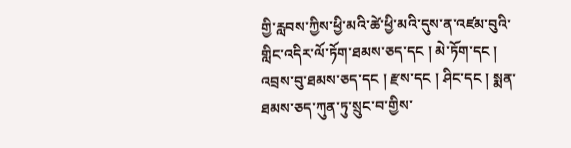གྱི་རླབས་ཀྱིས་ཕྱི་མའི་ཚེ་ཕྱི་མའི་དུས་ན་འཛམ་བུའི་གླིང་འདིར་ལོ་ཏོག་ཐམས་ཅད་དང ། མེ་ཏོག་དང ། འབྲས་བུ་ཐམས་ཅད་དང ། རྫས་དང ། ཤིང་དང ། སྨན་ཐམས་ཅད་ཀུན་ཏུ་སྲུང་བ་གྱིས་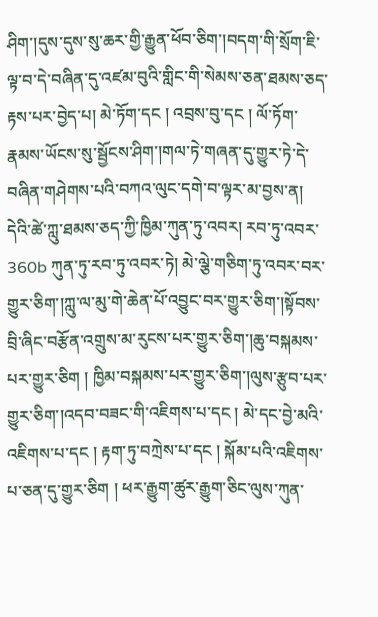ཤིག་།དུས་དུས་སུ་ཆར་གྱི་རྒྱུན་ཕོབ་ཅིག་།བདག་གི་སྲོག་ཇི་ལྟ་བ་དེ་བཞིན་དུ་འཛམ་བུའི་གླིང་གི་སེམས་ཅན་ཐམས་ཅད་རྟས་པར་བྱེད་པ། མེ་ཏོག་དང ། འབྲས་བུ་དང ། ལོ་ཏོག་རྣམས་ཡོངས་སུ་སྦྱོངས་ཤིག་།གལ་ཏེ་གཞན་དུ་གྱུར་ཏེ་དེ་བཞིན་གཤེགས་པའི་བཀའ་ལུང་དགེ་བ་ལྟར་མ་བྱས་ན། དེའི་ཚེ་ཀླུ་ཐམས་ཅད་ཀྱི་ཁྱིམ་ཀུན་ཏུ་འབར། རབ་ཏུ་འབར་ 360b ཀུན་ཏུ་རབ་ཏུ་འབར་ཏེ། མེ་ལྕེ་གཅིག་ཏུ་འབར་བར་གྱུར་ཅིག་།ཀླུ་ལ་མུ་གེ་ཆེན་པོ་འབྱུང་བར་གྱུར་ཅིག་།སྟོབས་བྲི་ཞིང་བརྩོན་འགྲུས་མ་རུངས་པར་གྱུར་ཅིག་།ཆུ་བསྐམས་པར་གྱུར་ཅིག ། ཁྱིམ་བསྐམས་པར་གྱུར་ཅིག་།ལུས་རྩུབ་པར་གྱུར་ཅིག་།འདབ་བཟང་གི་འཇིགས་པ་དང ། མེ་དང་བྱེ་མའི་འཇིགས་པ་དང ། རྟག་ཏུ་བཀྲེས་པ་དང ། སྐོམ་པའི་འཇིགས་པ་ཅན་དུ་གྱུར་ཅིག ། ཕར་རྒྱུག་ཚུར་རྒྱུག་ཅིང་ལུས་ཀུན་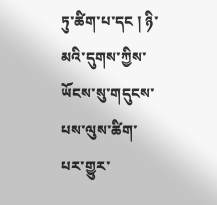ཏུ་ཚིག་པ་དང ། ཉི་མའི་དུགས་ཀྱིས་ཡོངས་སུ་གདུངས་པས་ལུས་ཚིག་པར་གྱུར་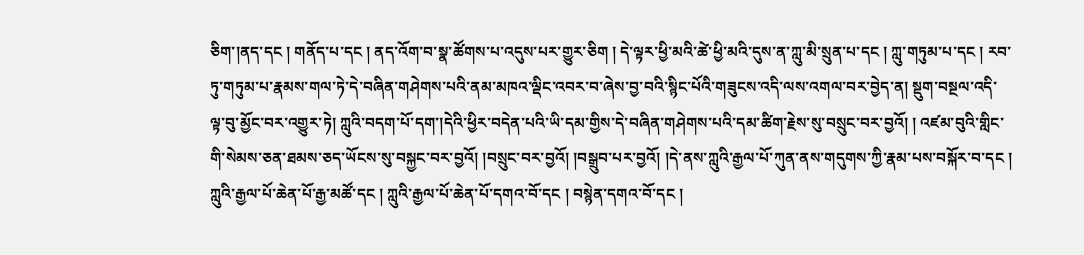ཅིག་།ནད་དང ། གནོད་པ་དང ། ནད་འོག་བ་སྣ་ཚོགས་པ་འདུས་པར་གྱུར་ཅིག ། དེ་ལྟར་ཕྱི་མའི་ཚེ་ཕྱི་མའི་དུས་ན་ཀླུ་མི་སྲུན་པ་དང ། ཀླུ་གཏུམ་པ་དང ། རབ་ཏུ་གཏུམ་པ་རྣམས་གལ་ཏེ་དེ་བཞིན་གཤེགས་པའི་ནམ་མཁའ་ལྡིང་འབར་བ་ཞེས་བྱ་བའི་སྙིང་པོའི་གཟུངས་འདི་ལས་འགལ་བར་བྱེད་ན། སྡུག་བསྔལ་འདི་ལྟ་བུ་མྱོང་བར་འགྱུར་ཏེ། ཀླུའི་བདག་པོ་དག་།དེའི་ཕྱིར་བདེན་པའི་ཡི་དམ་གྱིས་དེ་བཞིན་གཤེགས་པའི་དམ་ཚིག་རྗེས་སུ་བསྲུང་བར་བྱའོ། ། འཛམ་བུའི་གླིང་གི་སེམས་ཅན་ཐམས་ཅད་ཡོངས་སུ་བསྐྱང་བར་བྱའོ། །བསྲུང་བར་བྱའོ། །བསྒྲུབ་པར་བྱའོ། །དེ་ནས་ཀླུའི་རྒྱལ་པོ་ཀུན་ནས་གདུགས་ཀྱི་རྣམ་པས་བསྐོར་བ་དང ། ཀླུའི་རྒྱལ་པོ་ཆེན་པོ་རྒྱ་མཚོ་དང ། ཀླུའི་རྒྱལ་པོ་ཆེན་པོ་དགའ་བོ་དང ། བསྙེན་དགའ་བོ་དང །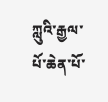ཀླུའི་རྒྱལ་པོ་ཆེན་པོ་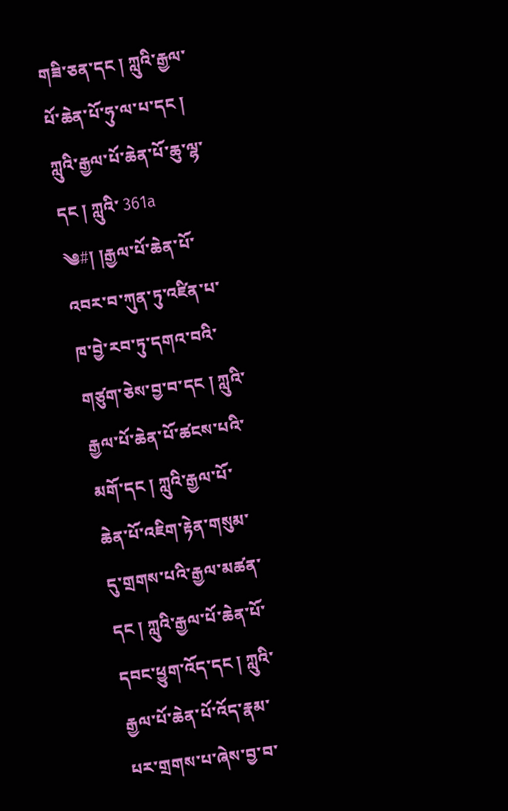གཟི་ཅན་དང ། ཀླུའི་རྒྱལ་པོ་ཆེན་པོ་ཧུ་ལ་པ་དང ། ཀླུའི་རྒྱལ་པོ་ཆེན་པོ་ཆུ་ལྷ་དང ། ཀླུའི་ 361a ༄#། །རྒྱལ་པོ་ཆེན་པོ་འབར་བ་ཀུན་ཏུ་འཛིན་པ་ཁ་བྱེ་རབ་ཏུ་དགའ་བའི་གཙུག་ཅེས་བྱ་བ་དང ། ཀླུའི་རྒྱལ་པོ་ཆེན་པོ་ཚངས་པའི་མགོ་དང ། ཀླུའི་རྒྱལ་པོ་ཆེན་པོ་འཇིག་རྟེན་གསུམ་དུ་གྲགས་པའི་རྒྱལ་མཚན་དང ། ཀླུའི་རྒྱལ་པོ་ཆེན་པོ་དབང་ཕྱུག་འོད་དང ། ཀླུའི་རྒྱལ་པོ་ཆེན་པོ་འོད་རྣམ་པར་གྲགས་པ་ཞེས་བྱ་བ་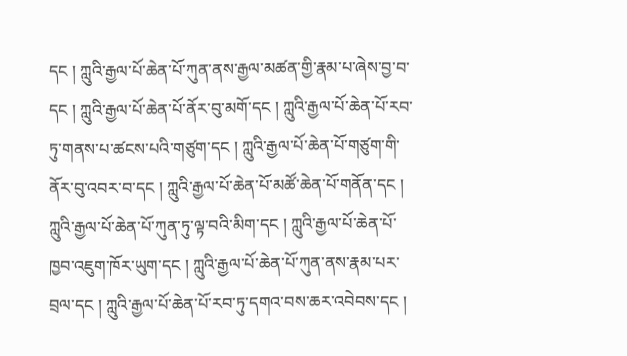དང ། ཀླུའི་རྒྱལ་པོ་ཆེན་པོ་ཀུན་ནས་རྒྱལ་མཚན་གྱི་རྣམ་པ་ཞེས་བྱ་བ་དང ། ཀླུའི་རྒྱལ་པོ་ཆེན་པོ་ནོར་བུ་མགོ་དང ། ཀླུའི་རྒྱལ་པོ་ཆེན་པོ་རབ་ཏུ་གནས་པ་ཚངས་པའི་གཙུག་དང ། ཀླུའི་རྒྱལ་པོ་ཆེན་པོ་གཙུག་གི་ནོར་བུ་འབར་བ་དང ། ཀླུའི་རྒྱལ་པོ་ཆེན་པོ་མཚོ་ཆེན་པོ་གནོན་དང ། ཀླུའི་རྒྱལ་པོ་ཆེན་པོ་ཀུན་ཏུ་ལྟ་བའི་མིག་དང ། ཀླུའི་རྒྱལ་པོ་ཆེན་པོ་ཁྱབ་འཇུག་ཁོར་ཡུག་དང ། ཀླུའི་རྒྱལ་པོ་ཆེན་པོ་ཀུན་ནས་རྣམ་པར་བྲལ་དང ། ཀླུའི་རྒྱལ་པོ་ཆེན་པོ་རབ་ཏུ་དགའ་བས་ཆར་འབེབས་དང །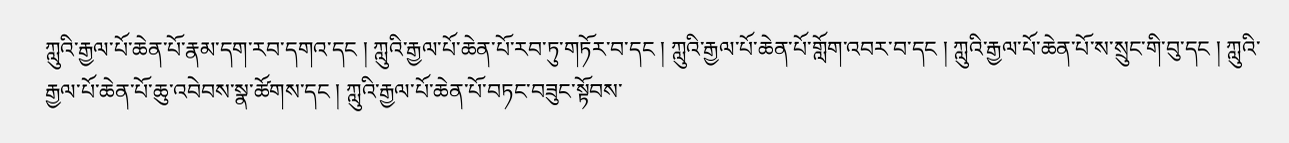ཀླུའི་རྒྱལ་པོ་ཆེན་པོ་རྣམ་དག་རབ་དགའ་དང ། ཀླུའི་རྒྱལ་པོ་ཆེན་པོ་རབ་ཏུ་གཏོར་བ་དང ། ཀླུའི་རྒྱལ་པོ་ཆེན་པོ་གློག་འབར་བ་དང ། ཀླུའི་རྒྱལ་པོ་ཆེན་པོ་ས་སྲུང་གི་བུ་དང ། ཀླུའི་རྒྱལ་པོ་ཆེན་པོ་ཆུ་འབེབས་སྣ་ཚོགས་དང ། ཀླུའི་རྒྱལ་པོ་ཆེན་པོ་བཏང་བཟུང་སྟོབས་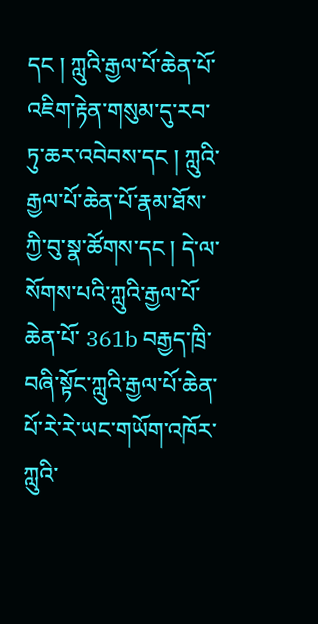དང ། ཀླུའི་རྒྱལ་པོ་ཆེན་པོ་འཇིག་རྟེན་གསུམ་དུ་རབ་ཏུ་ཆར་འབེབས་དང ། ཀླུའི་རྒྱལ་པོ་ཆེན་པོ་རྣམ་ཐོས་ཀྱི་བུ་སྣ་ཚོགས་དང ། དེ་ལ་སོགས་པའི་ཀླུའི་རྒྱལ་པོ་ཆེན་པོ་ 361b བརྒྱད་ཁྲི་བཞི་སྟོང་ཀླུའི་རྒྱལ་པོ་ཆེན་པོ་རེ་རེ་ཡང་གཡོག་འཁོར་ཀླུའི་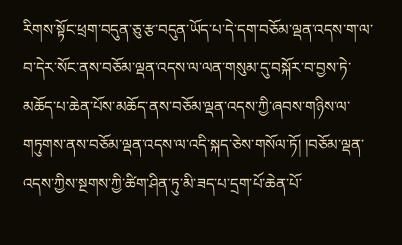རིགས་སྟོང་ཕྲག་བདུན་ཅུ་རྩ་བདུན་ཡོད་པ་དེ་དག་བཅོམ་ལྡན་འདས་ག་ལ་བ་དེར་སོང་ནས་བཅོམ་ལྡན་འདས་ལ་ལན་གསུམ་དུ་བསྐོར་བ་བྱས་ཏེ་མཆོད་པ་ཆེན་པོས་མཆོད་ནས་བཅོམ་ལྡན་འདས་ཀྱི་ཞབས་གཉིས་ལ་གཏུགས་ནས་བཅོམ་ལྡན་འདས་ལ་འདི་སྐད་ཅེས་གསོལ་ཏོ། །བཅོམ་ལྡན་འདས་ཀྱིས་སྔགས་ཀྱི་ཚིག་ཤིན་ཏུ་མི་ཟད་པ་དྲག་པོ་ཆེན་པོ་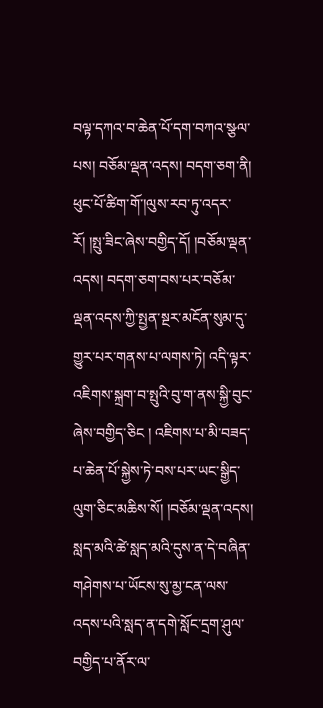བལྟ་དཀའ་བ་ཆེན་པོ་དག་བཀའ་སྩལ་པས། བཅོམ་ལྡན་འདས། བདག་ཅག་ནི། ཕུང་པོ་ཚིག་གོ་།ལུས་རབ་ཏུ་འདར་རོ། །སྤུ་ཟིང་ཞེས་བགྱིད་དོ། །བཅོམ་ལྡན་འདས། བདག་ཅག་བས་པར་བཅོམ་ལྡན་འདས་ཀྱི་སྤྱན་སྔར་མངོན་སུམ་དུ་གྱུར་པར་གནས་པ་ལགས་ཏེ། འདི་ལྟར་འཇིགས་སྐྲག་བ་སྤུའི་བུ་ག་ནས་སྐྱི་བུང་ཞེས་བགྱིད་ཅིང ། འཇིགས་པ་མི་བཟད་པ་ཆེན་པོ་སྐྱེས་ཏེ་བས་པར་ཡང་སྒྱིད་ལུག་ཅིང་མཆིས་སོ། །བཅོམ་ལྡན་འདས། སླད་མའི་ཚེ་སླད་མའི་དུས་ན་དེ་བཞིན་གཤེགས་པ་ཡོངས་སུ་མྱ་ངན་ལས་འདས་པའི་སླད་ན་དགེ་སློང་དྲག་ཤུལ་བགྱིད་པ་ནོར་ལ་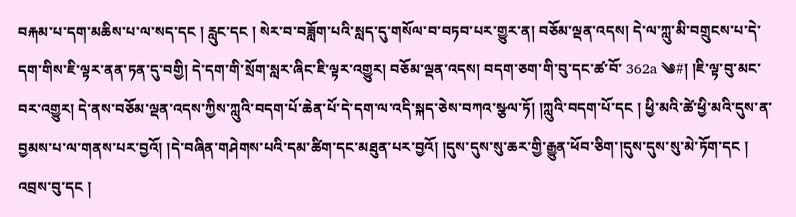བརྐམ་པ་དག་མཆིས་པ་ལ་སད་དང ། རླུང་དང ། སེར་བ་བཟློག་པའི་སླད་དུ་གསོལ་བ་བཏབ་པར་གྱུར་ན། བཅོམ་ལྡན་འདས། དེ་ལ་ཀླུ་མི་བགྲུངས་པ་དེ་དག་གིས་ཇི་ལྟར་ནན་ཏན་དུ་བགྱི། དེ་དག་གི་སྲོག་སླར་ཞིང་ཇི་ལྟར་འགྱུར། བཅོམ་ལྡན་འདས། བདག་ཅག་གི་བུ་དང་ཚ་བོ་ 362a ༄#། །ཇི་ལྟ་བུ་མང་བར་འགྱུར། དེ་ནས་བཅོམ་ལྡན་འདས་ཀྱིས་ཀླུའི་བདག་པོ་ཆེན་པོ་དེ་དག་ལ་འདི་སྐད་ཅེས་བཀའ་སྩལ་ཏོ། །ཀླུའི་བདག་པོ་དང ། ཕྱི་མའི་ཚེ་ཕྱི་མའི་དུས་ན་བྱམས་པ་ལ་གནས་པར་བྱའོ། །དེ་བཞིན་གཤེགས་པའི་དམ་ཚིག་དང་མཐུན་པར་བྱའོ། །དུས་དུས་སུ་ཆར་གྱི་རྒྱུན་ཕོབ་ཅིག་།དུས་དུས་སུ་མེ་ཏོག་དང ། འབྲས་བུ་དང །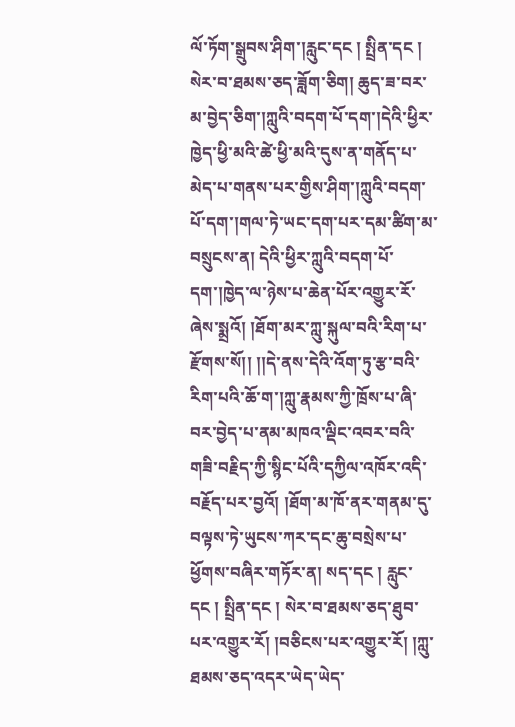ལོ་ཏོག་སྒྲུབས་ཤིག་།རླུང་དང ། སྤྲིན་དང ། སེར་བ་ཐམས་ཅད་ཟློག་ཅིག། ཆུད་ཟ་བར་མ་བྱེད་ཅིག་།ཀླུའི་བདག་པོ་དག་།དེའི་ཕྱིར་ཁྱེད་ཕྱི་མའི་ཚེ་ཕྱི་མའི་དུས་ན་གནོད་པ་མེད་པ་གནས་པར་གྱིས་ཤིག་།ཀླུའི་བདག་པོ་དག་།གལ་ཏེ་ཡང་དག་པར་དམ་ཚིག་མ་བསྲུངས་ན། དེའི་ཕྱིར་ཀླུའི་བདག་པོ་དག་།ཁྱེད་ལ་ཉེས་པ་ཆེན་པོར་འགྱུར་རོ་ཞེས་སྨྲའོ། །ཐོག་མར་ཀླུ་སྐུལ་བའི་རིག་པ་རྫོགས་སོ།། །།དེ་ནས་དེའི་འོག་ཏུ་རྩ་བའི་རིག་པའི་ཆོ་ག་།ཀླུ་རྣམས་ཀྱི་ཁྲོས་པ་ཞི་བར་བྱེད་པ་ནམ་མཁའ་ལྡིང་འབར་བའི་གཟི་བརྗིད་ཀྱི་སྙིང་པོའི་དཀྱིལ་འཁོར་འདི་བརྗོད་པར་བྱའོ། །ཐོག་མ་ཁོ་ནར་གནམ་དུ་བལྟས་ཏེ་ཡུངས་ཀར་དང་ཆུ་བསྲེས་པ་ཕྱོགས་བཞིར་གཏོར་ན། སད་དང ། རླུང་དང ། སྤྲིན་དང ། སེར་བ་ཐམས་ཅད་ཐུབ་པར་འགྱུར་རོ། །བཅིངས་པར་འགྱུར་རོ། །ཀླུ་ཐམས་ཅད་འདར་ཡེད་ཡེད་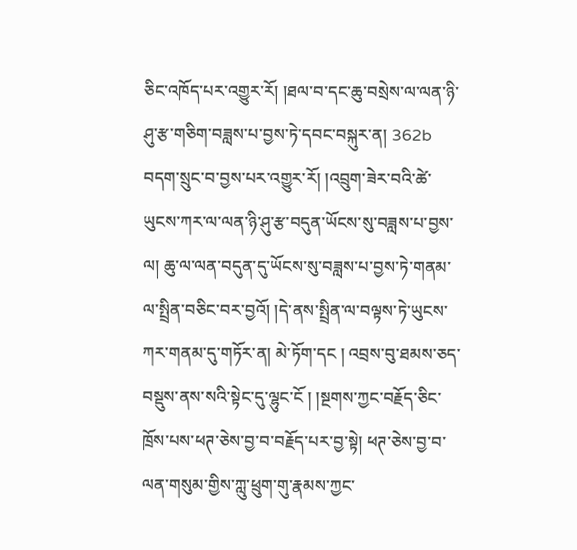ཅིང་འཁོད་པར་འགྱུར་རོ། །ཐལ་བ་དང་ཆུ་བསྲེས་ལ་ལན་ཉི་ཤུ་རྩ་གཅིག་བཟླས་པ་བྱས་ཏེ་དབང་བསྐུར་ན། 362b བདག་སྲུང་བ་བྱས་པར་འགྱུར་རོ། །འབྲུག་ཟེར་བའི་ཚེ་ཡུངས་ཀར་ལ་ལན་ཉི་ཤུ་རྩ་བདུན་ཡོངས་སུ་བཟླས་པ་བྱས་ལ། ཆུ་ལ་ལན་བདུན་དུ་ཡོངས་སུ་བཟླས་པ་བྱས་ཏེ་གནམ་ལ་སྤྲིན་བཅིང་བར་བྱའོ། །དེ་ནས་སྤྲིན་ལ་བལྟས་ཏེ་ཡུངས་ཀར་གནམ་དུ་གཏོར་ན། མེ་ཏོག་དང ། འབྲས་བུ་ཐམས་ཅད་བསྡུས་ནས་སའི་སྟེང་དུ་ལྷུང་ངོ ། །སྔགས་ཀྱང་བརྗོད་ཅིང་ཁྲོས་པས་ཕཊ་ཅེས་བྱ་བ་བརྗོད་པར་བྱ་སྟེ། ཕཊ་ཅེས་བྱ་བ་ལན་གསུམ་གྱིས་ཀླུ་ཕྲུག་གུ་རྣམས་ཀྱང་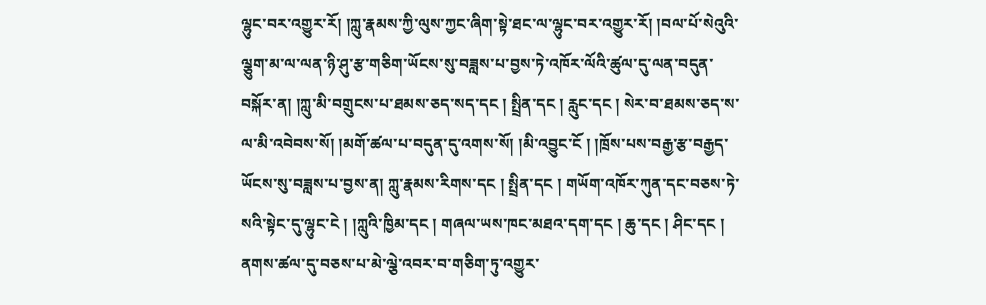ལྷུང་བར་འགྱུར་རོ། །ཀླུ་རྣམས་ཀྱི་ལུས་ཀྱང་ཞིག་སྟེ་ཐང་ལ་ལྷུང་བར་འགྱུར་རོ། །བལ་པོ་སེའུའི་ལྕུག་མ་ལ་ལན་ཉི་ཤུ་རྩ་གཅིག་ཡོངས་སུ་བཟླས་པ་བྱས་ཏེ་འཁོར་ལོའི་ཚུལ་དུ་ལན་བདུན་བསྐོར་ན། །ཀླུ་མི་བགྲུངས་པ་ཐམས་ཅད་སད་དང ། སྤྲིན་དང ། རླུང་དང ། སེར་བ་ཐམས་ཅད་ས་ལ་མི་འབེབས་སོ། །མགོ་ཚལ་པ་བདུན་དུ་འགས་སོ། །མི་འབྱུང་ངོ ། །ཁྲོས་པས་བརྒྱ་རྩ་བརྒྱད་ཡོངས་སུ་བཟླས་པ་བྱས་ན། ཀླུ་རྣམས་རིགས་དང ། སྤྲིན་དང ། གཡོག་འཁོར་ཀུན་དང་བཅས་ཏེ་སའི་སྟེང་དུ་ལྷུང་ངེ ། །ཀླུའི་ཁྱིམ་དང ། གཞལ་ཡས་ཁང་མཐའ་དག་དང ། ཆུ་དང ། ཤིང་དང ། ནགས་ཚལ་དུ་བཅས་པ་མེ་ལྕེ་འབར་བ་གཅིག་ཏུ་འགྱུར་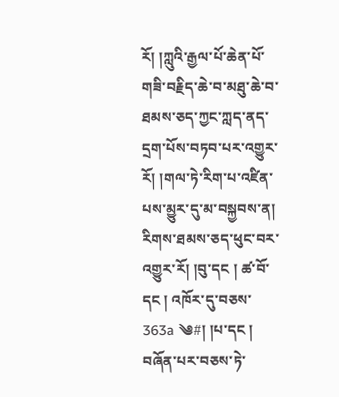རོ། །ཀླུའི་རྒྱལ་པོ་ཆེན་པོ་གཟི་བརྗིད་ཆེ་བ་མཐུ་ཆེ་བ་ཐམས་ཅད་ཀྱང་ཀླད་ནད་དྲག་པོས་བཏབ་པར་འགྱུར་རོ། །གལ་ཏེ་རིག་པ་འཛིན་པས་མྱུར་དུ་མ་བསྐྱབས་ན། རིགས་ཐམས་ཅད་ཕུང་བར་འགྱུར་རོ། །བུ་དང ། ཚ་བོ་དང ། འཁོར་དུ་བཅས་ 363a ༄#། །པ་དང ། བཞོན་པར་བཅས་ཏེ་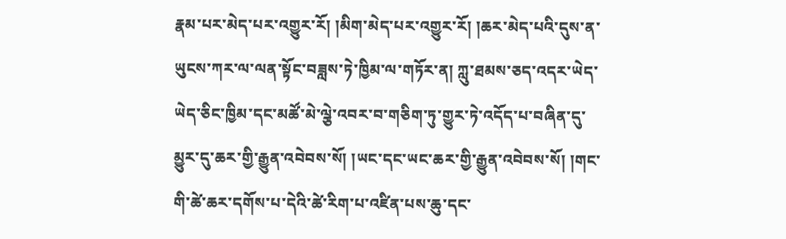རྣམ་པར་མེད་པར་འགྱུར་རོ། །མིག་མེད་པར་འགྱུར་རོ། །ཆར་མེད་པའི་དུས་ན་ཡུངས་ཀར་ལ་ལན་སྟོང་བཟླས་ཏེ་ཁྱིམ་ལ་གཏོར་ན། ཀླུ་ཐམས་ཅད་འདར་ཡེད་ཡེད་ཅིང་ཁྱིམ་དང་མཚོ་མེ་ལྕེ་འབར་བ་གཅིག་ཏུ་གྱུར་ཏེ་འདོད་པ་བཞིན་དུ་མྱུར་དུ་ཆར་གྱི་རྒྱུན་འབེབས་སོ། །ཡང་དང་ཡང་ཆར་གྱི་རྒྱུན་འབེབས་སོ། །གང་གི་ཚེ་ཆར་དགོས་པ་དེའི་ཚེ་རིག་པ་འཛིན་པས་ཆུ་དང་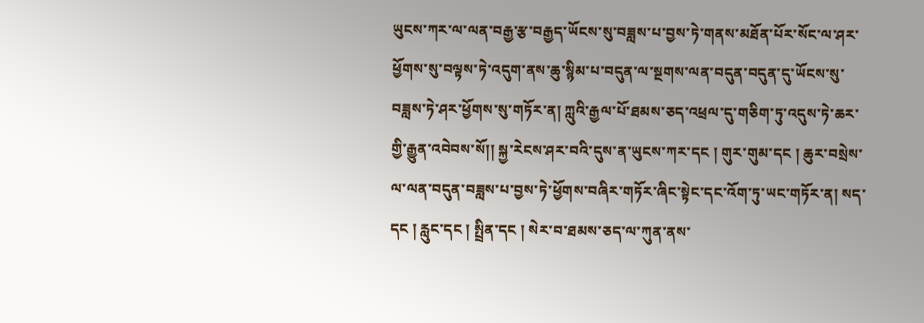ཡུངས་ཀར་ལ་ལན་བརྒྱ་རྩ་བརྒྱད་ཡོངས་སུ་བཟླས་པ་བྱས་ཏེ་གནས་མཐོན་པོར་སོང་ལ་ཤར་ཕྱོགས་སུ་བལྟས་ཏེ་འདུག་ནས་ཆུ་སྙིམ་པ་བདུན་ལ་སྔགས་ལན་བདུན་བདུན་དུ་ཡོངས་སུ་བཟླས་ཏེ་ཤར་ཕྱོགས་སུ་གཏོར་ན། ཀླུའི་རྒྱལ་པོ་ཐམས་ཅད་འཕྲལ་དུ་གཅིག་ཏུ་འདུས་ཏེ་ཆར་གྱི་རྒྱུན་འབེབས་སོ།། སྐྱ་རེངས་ཤར་བའི་དུས་ན་ཡུངས་ཀར་དང ། གུར་གུམ་དང ། ཆུར་བསྲེས་ལ་ལན་བདུན་བཟླས་པ་བྱས་ཏེ་ཕྱོགས་བཞིར་གཏོར་ཞིང་སྟེང་དང་འོག་ཏུ་ཡང་གཏོར་ན། སད་དང ། རླུང་དང ། སྤྲིན་དང ། སེར་བ་ཐམས་ཅད་ལ་ཀུན་ནས་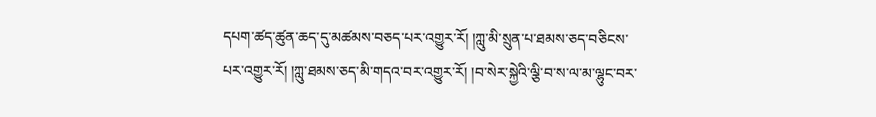དཔག་ཚད་ཚུན་ཆད་དུ་མཚམས་བཅད་པར་འགྱུར་རོ། །ཀླུ་མི་སྲུན་པ་ཐམས་ཅད་བཅིངས་པར་འགྱུར་རོ། །ཀླུ་ཐམས་ཅད་མི་གདའ་བར་འགྱུར་རོ། །བ་སེར་སྐྱེའི་ལྕི་བ་ས་ལ་མ་ལྷུང་བར་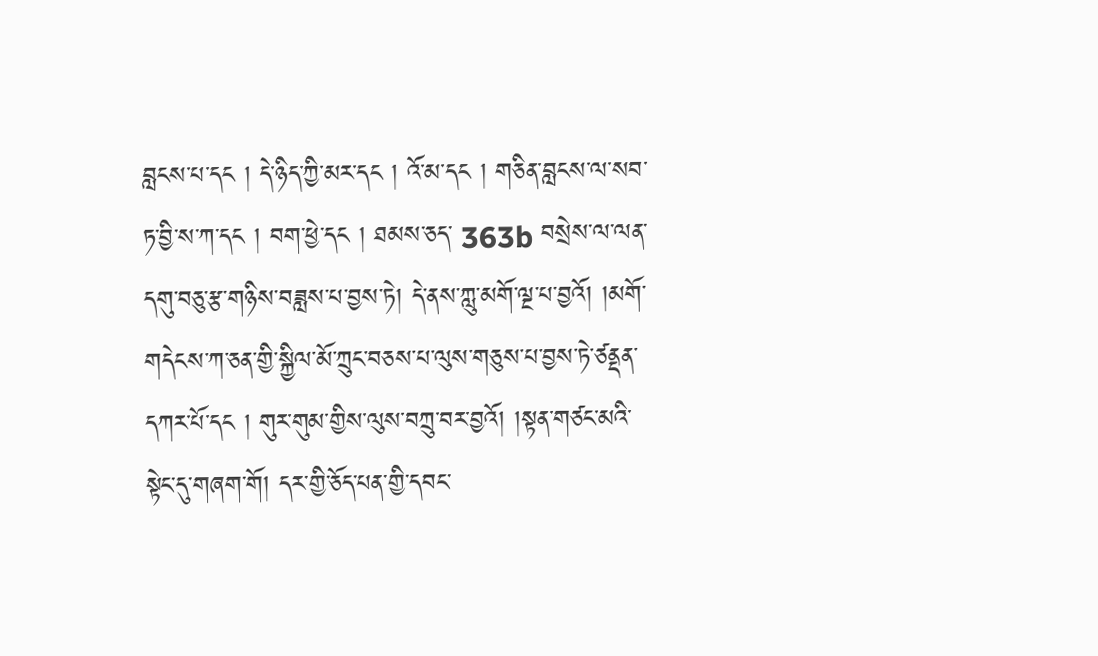བླངས་པ་དང ། དེ་ཉིད་ཀྱི་མར་དང ། འོ་མ་དང ། གཅིན་བླངས་ལ་སབ་ཏ་བྱི་ས་ཀ་དང ། བག་ཕྱེ་དང ། ཐམས་ཅད་ 363b བསྲེས་ལ་ལན་དགུ་བཅུ་རྩ་གཉིས་བཟླས་པ་བྱས་ཏེ། དེ་ནས་ཀླུ་མགོ་ལྔ་པ་བྱའོ། །མགོ་གདེངས་ཀ་ཅན་གྱི་སྐྱིལ་མོ་ཀྲུང་བཅས་པ་ལུས་གཅུས་པ་བྱས་ཏེ་ཙནྡན་དཀར་པོ་དང ། གུར་གུམ་གྱིས་ལུས་བཀྲུ་བར་བྱའོ། །སྟན་གཙང་མའི་སྟེང་དུ་གཞག་གོ། དར་གྱི་ཅོད་པན་གྱི་དབང་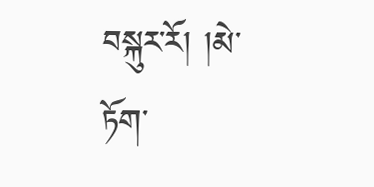བསྐུར་རོ། །མེ་ཏོག་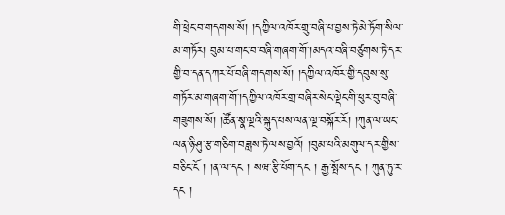གི་ཕྲེང་བ་གདགས་སོ། །དཀྱིལ་འཁོར་གྲུ་བཞི་པ་བྱས་ཏེ་མེ་ཏོག་སིལ་མ་གཏོར། བུམ་པ་གང་བ་བཞི་གཞག་གོ་།མདའ་བཞི་བཙུགས་ཏེ་དར་གྱི་བ་དན་དཀར་པོ་བཞི་གདགས་སོ། །དཀྱིལ་འཁོར་གྱི་དབུས་སུ་གཏོར་མ་གཞག་གོ་།དཀྱིལ་འཁོར་གྲ་བཞིར་སེང་ལྡེང་གི་ཕུར་བུ་བཞི་གཟུགས་སོ། །ཚོན་སྣ་ལྔའི་སྐུད་པས་ལན་ལྔ་བསྐོར་རོ། །ཀུན་ལ་ཡང་ལན་ཉི་ཤུ་རྩ་གཅིག་བཟླས་ཏེ་ལས་བྱའོ། །བུམ་པའི་མགུལ་དར་གྱིས་བཅིང་ངོ ། །ན་ལ་དང ། སཝ་རྩི་པོག་དང ། རྒྱ་སྤོས་དང ། ཀུན་ཏུ་ར་དང །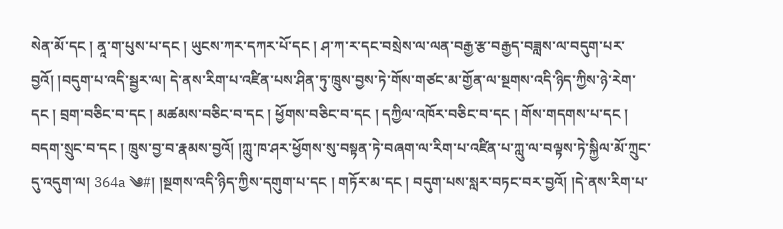སེན་མོ་དང ། ནཱ་ག་པུས་པ་དང ། ཡུངས་ཀར་དཀར་པོ་དང ། ཤ་ཀ་ར་དང་བསྲེས་ལ་ལན་བརྒྱ་རྩ་བརྒྱད་བཟླས་ལ་བདུག་པར་བྱའོ། །བདུག་པ་འདི་སྦྱར་ལ། དེ་ནས་རིག་པ་འཛིན་པས་ཤིན་ཏུ་ཁྲུས་བྱས་ཏེ་གོས་གཙང་མ་གྱོན་ལ་སྔགས་འདི་ཉིད་ཀྱིས་ཉེ་རེག་དང ། བྲག་བཅིང་བ་དང ། མཚམས་བཅིང་བ་དང ། ཕྱོགས་བཅིང་བ་དང ། དཀྱིལ་འཁོར་བཅིང་བ་དང ། གོས་གདགས་པ་དང ། བདག་སྲུང་བ་དང ། ཁྲུས་བྱ་བ་རྣམས་བྱའོ། །ཀླུ་ཁ་ཤར་ཕྱོགས་སུ་བསྟན་ཏེ་བཞག་ལ་རིག་པ་འཛིན་པ་ཀླུ་ལ་བལྟས་ཏེ་སྐྱིལ་མོ་ཀྲུང་དུ་འདུག་ལ། 364a ༄#། །སྔགས་འདི་ཉིད་ཀྱིས་དགུག་པ་དང ། གཏོར་མ་དང ། བདུག་པས་སླར་བཏང་བར་བྱའོ། །དེ་ནས་རིག་པ་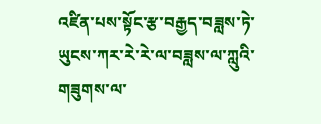འཛིན་པས་སྟོང་རྩ་བརྒྱད་བཟླས་ཏེ་ཡུངས་ཀར་རེ་རེ་ལ་བཟླས་ལ་ཀླུའི་གཟུགས་ལ་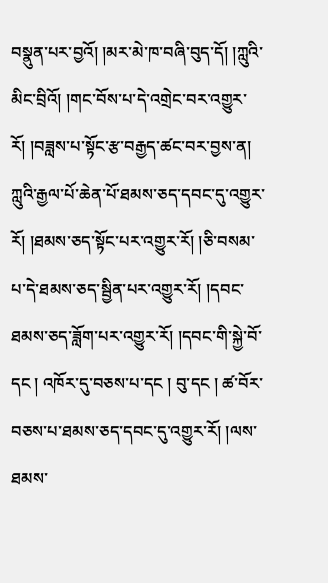བསྣུན་པར་བྱའོ། །མར་མེ་ཁ་བཞི་བུད་དོ། །ཀླུའི་མིང་བྲིའོ། །གང་བོས་པ་དེ་འགྲེང་བར་འགྱུར་རོ། །བཟླས་པ་སྟོང་རྩ་བརྒྱད་ཚང་བར་བྱས་ན། ཀླུའི་རྒྱལ་པོ་ཆེན་པོ་ཐམས་ཅད་དབང་དུ་འགྱུར་རོ། །ཐམས་ཅད་སྟོང་པར་འགྱུར་རོ། །ཅི་བསམ་པ་དེ་ཐམས་ཅད་སྦྱིན་པར་འགྱུར་རོ། །དབང་ཐམས་ཅད་ཟློག་པར་འགྱུར་རོ། །དབང་གི་སྐྱེ་བོ་དང ། འཁོར་དུ་བཅས་པ་དང ། བུ་དང ། ཚ་བོར་བཅས་པ་ཐམས་ཅད་དབང་དུ་འགྱུར་རོ། །ལས་ཐམས་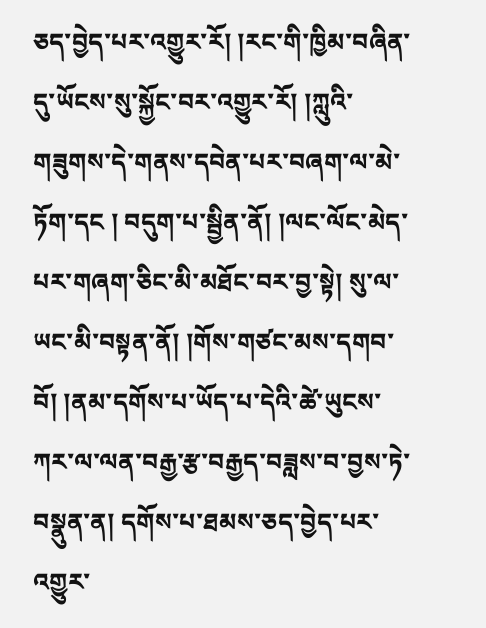ཅད་བྱེད་པར་འགྱུར་རོ། །རང་གི་ཁྱིམ་བཞིན་དུ་ཡོངས་སུ་སྐྱོང་བར་འགྱུར་རོ། །ཀླུའི་གཟུགས་དེ་གནས་དབེན་པར་བཞག་ལ་མེ་ཏོག་དང ། བདུག་པ་སྦྱིན་ནོ། །ལང་ལོང་མེད་པར་གཞག་ཅིང་མི་མཐོང་བར་བྱ་སྟེ། སུ་ལ་ཡང་མི་བསྟན་ནོ། །གོས་གཙང་མས་དགབ་བོ། །ནམ་དགོས་པ་ཡོད་པ་དེའི་ཚེ་ཡུངས་ཀར་ལ་ལན་བརྒྱ་རྩ་བརྒྱད་བཟླས་བ་བྱས་ཏེ་བསྣུན་ན། དགོས་པ་ཐམས་ཅད་བྱེད་པར་འགྱུར་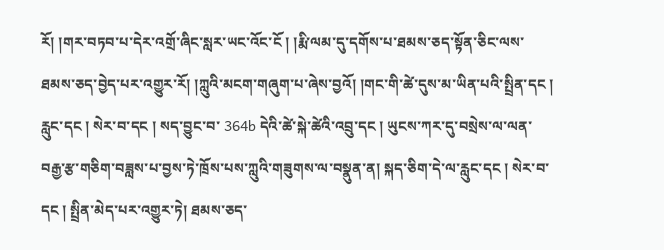རོ། །གར་བཏབ་པ་དེར་འགྲོ་ཞིང་སླར་ཡང་འོང་ངོ ། །རྨི་ལམ་དུ་དགོས་པ་ཐམས་ཅད་སྟོན་ཅིང་ལས་ཐམས་ཅད་བྱེད་པར་འགྱུར་རོ། །ཀླུའི་མངག་གཞུག་པ་ཞེས་བྱའོ། །གང་གི་ཚེ་དུས་མ་ཡིན་པའི་སྤྲིན་དང ། རླུང་དང ། སེར་བ་དང ། སད་བྱུང་བ་ 364b དེའི་ཚེ་སྐེ་ཚེའི་འབྲུ་དང ། ཡུངས་ཀར་དུ་བསྲེས་ལ་ལན་བརྒྱ་རྩ་གཅིག་བཟླས་པ་བྱས་ཏེ་ཁྲོས་པས་ཀླུའི་གཟུགས་ལ་བསྣུན་ན། སྐད་ཅིག་དེ་ལ་རླུང་དང ། སེར་བ་དང ། སྤྲིན་མེད་པར་འགྱུར་ཏེ། ཐམས་ཅད་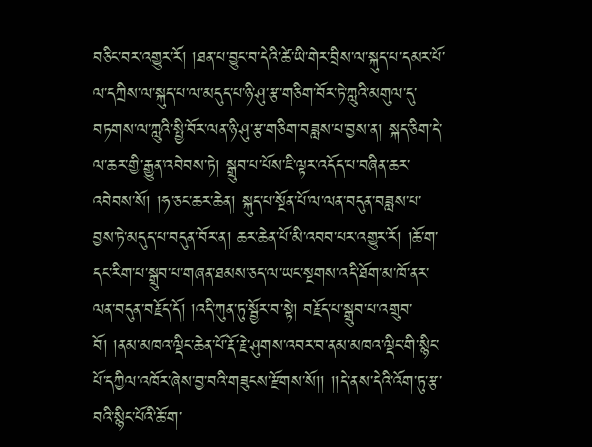བཅིང་བར་འགྱུར་རོ། །ཐན་པ་བྱུང་བ་དེའི་ཚེ་ཡི་གེར་བྲིས་ལ་སྐུད་པ་དམར་པོ་ལ་དཀྲིས་ལ་སྐུད་པ་ལ་མདུད་པ་ཉི་ཤུ་རྩ་གཅིག་བོར་ཏེ་ཀླུའི་མགུལ་དུ་བཏགས་ལ་ཀླུའི་སྤྱི་བོར་ལན་ཉི་ཤུ་རྩ་གཅིག་བཟླས་པ་བྱས་ན། སྐད་ཅིག་དེ་ལ་ཆར་གྱི་རྒྱུན་འབེབས་ཏེ། སྒྲུབ་པ་པོས་ཇི་ལྟར་འདོད་པ་བཞིན་ཆར་འབེབས་སོ། །ཧ་ཅང་ཆར་ཆེན། སྐུད་པ་སྔོན་པོ་ལ་ལན་བདུན་བཟླས་པ་བྱས་ཏེ་མདུད་པ་བདུན་བོར་ན། ཆར་ཆེན་པོ་མི་འབབ་པར་འགྱུར་རོ། །ཆོ་ག་དང་རིག་པ་སྒྲུབ་པ་གཞན་ཐམས་ཅད་ལ་ཡང་སྔགས་འདི་ཐོག་མ་ཁོ་ནར་ལན་བདུན་བརྗོད་དོ། །འདི་ཀུན་ཏུ་སྦྱོར་བ་སྟེ། བརྗོད་པ་སྒྲུབ་པ་འགྲུབ་བོ། །ནམ་མཁའ་ལྡིང་ཆེན་པོ་རྡོ་རྗེ་ཤུགས་འབར་བ་ནམ་མཁའ་ལྡིང་གི་སྙིང་པོ་དཀྱིལ་འཁོར་ཞེས་བྱ་བའི་གཟུངས་རྫོགས་སོ།། །།དེ་ནས་དེའི་འོག་ཏུ་རྩ་བའི་སྙིང་པོའི་ཆོ་ག་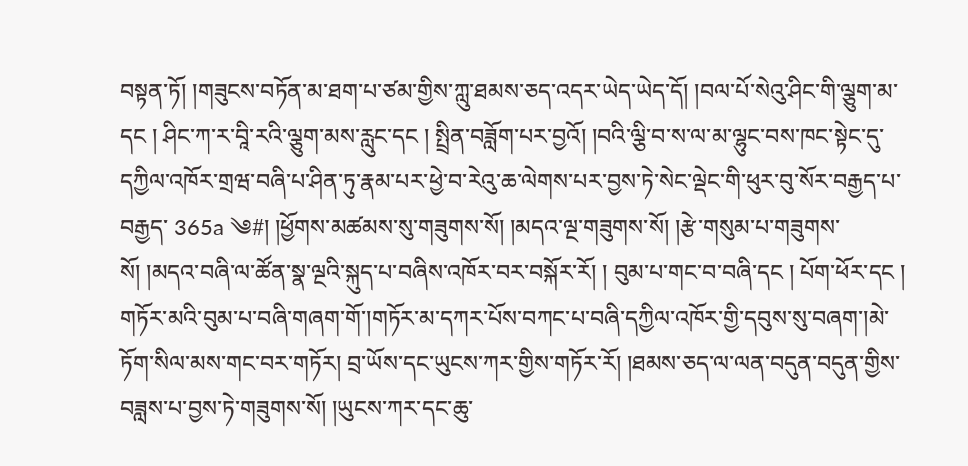བསྟན་ཏོ། །གཟུངས་བཏོན་མ་ཐག་པ་ཙམ་གྱིས་ཀླུ་ཐམས་ཅད་འདར་ཡེད་ཡེད་དོ། །བལ་པོ་སེའུ་ཤིང་གི་ལྕུག་མ་དང ། ཤིང་ཀ་ར་བཱི་རའི་ལྕུག་མས་རླུང་དང ། སྤྲིན་བཟློག་པར་བྱའོ། །བའི་ལྕི་བ་ས་ལ་མ་ལྷུང་བས་ཁང་སྟེང་དུ་དཀྱིལ་འཁོར་གྲཝ་བཞི་པ་ཤིན་ཏུ་རྣམ་པར་ཕྱེ་བ་རེའུ་ཆ་ལེགས་པར་བྱས་ཏེ་སེང་ལྡེང་གི་ཕུར་བུ་སོར་བརྒྱད་པ་བརྒྱད་ 365a ༄#། །ཕྱོགས་མཚམས་སུ་གཟུགས་སོ། །མདའ་ལྔ་གཟུགས་སོ། །རྩེ་གསུམ་པ་གཟུགས་སོ། །མདའ་བཞི་ལ་ཚོན་སྣ་ལྔའི་སྐུད་པ་བཞིས་འཁོར་བར་བསྐོར་རོ། ། བུམ་པ་གང་བ་བཞི་དང ། པོག་ཕོར་དང ། གཏོར་མའི་བུམ་པ་བཞི་གཞག་གོ་།གཏོར་མ་དཀར་པོས་བཀང་པ་བཞི་དཀྱིལ་འཁོར་གྱི་དབུས་སུ་བཞག་།མེ་ཏོག་སིལ་མས་གང་བར་གཏོར། བྲ་ཡོས་དང་ཡུངས་ཀར་གྱིས་གཏོར་རོ། །ཐམས་ཅད་ལ་ལན་བདུན་བདུན་གྱིས་བཟླས་པ་བྱས་ཏེ་གཟུགས་སོ། །ཡུངས་ཀར་དང་ཆུ་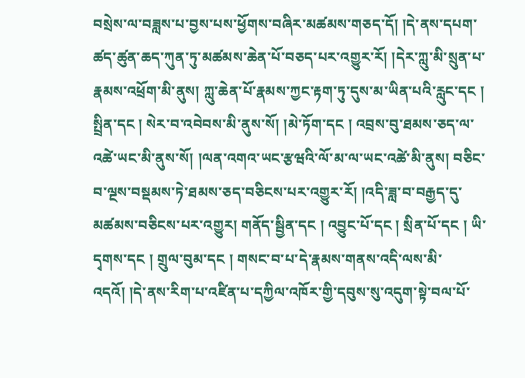བསྲེས་ལ་བཟླས་པ་བྱས་པས་ཕྱོགས་བཞིར་མཚམས་གཅད་དོ། །དེ་ནས་དཔག་ཚད་ཚུན་ཆད་ཀུན་ཏུ་མཚམས་ཆེན་པོ་བཅད་པར་འགྱུར་རོ། །དེར་ཀླུ་མི་སྲུན་པ་རྣམས་འཕྲོག་མི་ནུས། ཀླུ་ཆེན་པོ་རྣམས་ཀྱང་རྟག་ཏུ་དུས་མ་ཡིན་པའི་རླུང་དང ། སྤྲིན་དང ། སེར་བ་འབེབས་མི་ནུས་སོ། །མེ་ཏོག་དང ། འབྲས་བུ་ཐམས་ཅད་ལ་འཚེ་ཡང་མི་ནུས་སོ། །ལན་འགའ་ཡང་རྩཝའི་ལོ་མ་ལ་ཡང་འཚེ་མི་ནུས། བཅིང་བ་ལྔས་བསྡམས་ཏེ་ཐམས་ཅད་བཅིངས་པར་འགྱུར་རོ། །འདི་ཟླ་བ་བརྒྱད་དུ་མཚམས་བཅིངས་པར་འགྱུར། གནོད་སྦྱིན་དང ། འབྱུང་པོ་དང ། སྲིན་པོ་དང ། ཡི་དྭགས་དང ། གྲུལ་བུམ་དང ། གསང་བ་པ་དེ་རྣམས་གནས་འདི་ལས་མི་འདའོ། །དེ་ནས་རིག་པ་འཛིན་པ་དཀྱིལ་འཁོར་གྱི་དབུས་སུ་འདུག་སྟེ་བལ་པོ་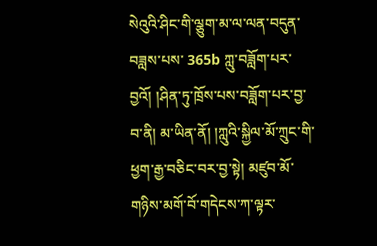སེའུའི་ཤིང་གི་ལྕུག་མ་ལ་ལན་བདུན་བཟླས་པས་ 365b ཀླུ་བཟློག་པར་བྱའོ། །ཤིན་ཏུ་ཁྲོས་པས་བཟློག་པར་བྱ་བ་ནི། མ་ཡིན་ནོ། །ཀླུའི་སྐྱིལ་མོ་ཀྲུང་གི་ཕྱག་རྒྱ་བཅིང་བར་བྱ་སྟེ། མཛུབ་མོ་གཉིས་མགོ་བོ་གདེངས་ཀ་ལྟར་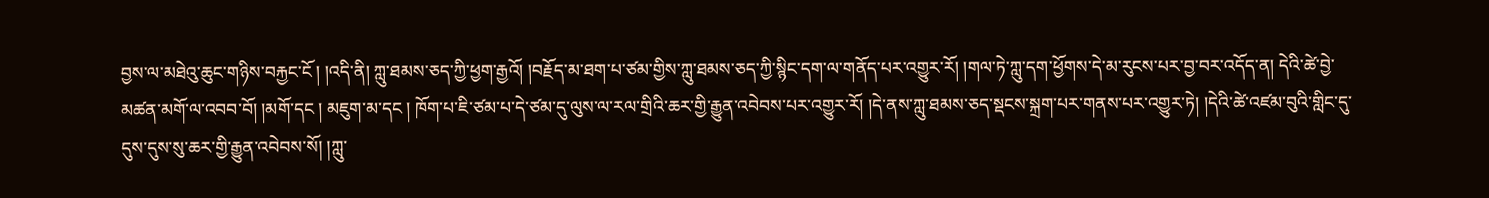བྱས་ལ་མཐེའུ་ཆུང་གཉིས་བརྐྱང་ངོ ། །འདི་ནི། ཀླུ་ཐམས་ཅད་ཀྱི་ཕྱག་རྒྱའོ། །བརྗོད་མ་ཐག་པ་ཙམ་གྱིས་ཀླུ་ཐམས་ཅད་ཀྱི་སྙིང་དག་ལ་གནོད་པར་འགྱུར་རོ། །གལ་ཏེ་ཀླུ་དག་ཕྱོགས་དེ་མ་རུངས་པར་བྱ་བར་འདོད་ན། དེའི་ཚེ་བྱེ་མཚན་མགོ་ལ་འབབ་བོ། །མགོ་དང ། མཇུག་མ་དང ། ཁོག་པ་ཇི་ཙམ་པ་དེ་ཙམ་དུ་ལུས་ལ་རལ་གྲིའི་ཆར་གྱི་རྒྱུན་འབེབས་པར་འགྱུར་རོ། །དེ་ནས་ཀླུ་ཐམས་ཅད་སྡངས་སྐྲག་པར་གནས་པར་འགྱུར་ཏེ། །དེའི་ཚེ་འཛམ་བུའི་གླིང་དུ་དུས་དུས་སུ་ཆར་གྱི་རྒྱུན་འབེབས་སོ། །ཀླུ་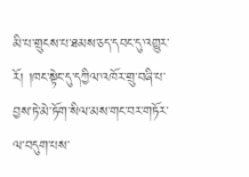མི་པ་གྲུངས་པ་ཐམས་ཅད་དབང་དུ་འགྱུར་རོ། །ཁང་སྟེང་དུ་དཀྱིལ་འཁོར་གྲུ་བཞི་པ་བྱས་ཏེ་མེ་ཏོག་སིལ་མས་གང་བར་གཏོར་ལ་བདུག་པས་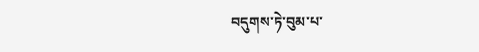བདུགས་ཏེ་བུམ་པ་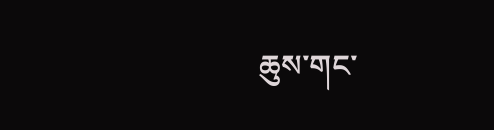ཆུས་གང་